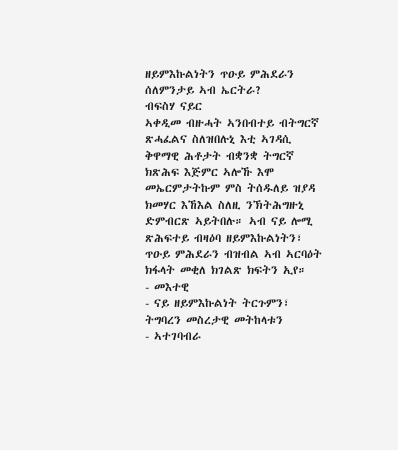ዘይምእኩልነትን ጥዑይ ምሕደራን ሰለምንታይ ኣብ ኤርትራ?
ብፍስሃ ናይር
ኣቀዲመ ብዙሓት ኣንበብተይ ብትግርኛ ጽሓፈልና ስለዝበሉኒ እቲ ኣገዳሲ ቅዋማዊ ሕቶታት ብቋንቋ ትግርኛ ክጽሕፍ እጅምር ኣሎኹ እሞ መኤርምታትኩም ምስ ትሰዱለይ ዝያዳ ክመሃር እኸእል ስለዚ ንኽትሕግዙኒ ድምብርጽ ኣይትበሉ። ኣብ ናይ ሎሚ ጽሕፍተይ ብዛዕባ ዘይምእኩልነትን፣ ጥዑይ ምሕደራን ብዝብል ኣብ ኣርባዕት ክፋላት መቂለ ክገልጽ ክፍትን ኢየ።
- መእተዊ
- ናይ ዘይምእኩልነት ትርጉምን፣ ትግባረን መስረታዊ መትከላቱን
- ኣተገባብራ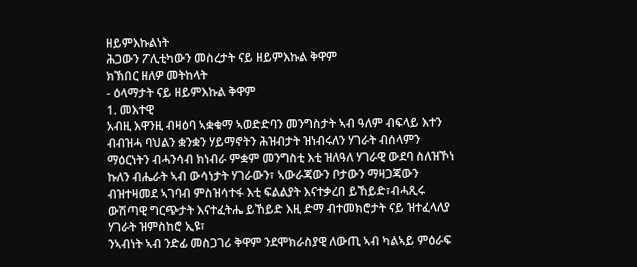ዘይምእኩልነት
ሕጋውን ፖሊቲካውን መስረታት ናይ ዘይምእኩል ቅዋም
ክኽበር ዘለዎ መትከላት
- ዕላማታት ናይ ዘይምእኩል ቅዋም
1. መእተዊ
አብዚ እዋንዚ ብዛዕባ ኣቋቁማ ኣወድድባን መንግስታት ኣብ ዓለም ብፍላይ እተን ብብዝሓ ባህልን ቋንቋን ሃይማኖትን ሕዝብታት ዝነብሩለን ሃገራት ብሰላምን ማዕርነትን ብሓንሳብ ክነብራ ምቋም መንግስቲ እቲ ዝለዓለ ሃገራዊ ውደባ ስለዝኾነ ኩለን ብሔራት ኣብ ውሳነታት ሃገራውን፣ ኣውራጃውን ቦታውን ማዛጋጃውን ብዝተዛመደ ኣገባብ ምስዝሳተፋ እቲ ፍልልያት እናተቃረበ ይኸይድ፣ብሓጺሩ ውሽጣዊ ግርጭታት እናተፈትሔ ይኸይድ እዚ ድማ ብተመክሮታት ናይ ዝተፈላለያ ሃገራት ዝምስከሮ ኢዩ፣
ንኣብነት ኣብ ንድፊ መስጋገሪ ቅዋም ንደሞክራስያዊ ለውጢ ኣብ ካልኣይ ምዕራፍ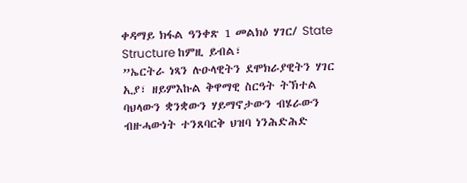ቀዳማይ ክፋል ዓንቀጽ 1 መልክዕ ሃገር/ State Structure ከምዚ ይብል፣
”ኤርትራ ነጻን ሉዑላዊትን ደሞክራያዊትን ሃገር ኢያ፣ ዘይምእኩል ቅዋማዊ ስርዓት ትኽተል ባህላውን ቋንቋውን ሃይማኖታውን ብሄራውን ብዙሓውነት ተንጸባርቅ ህዝባ ነንሕድሕድ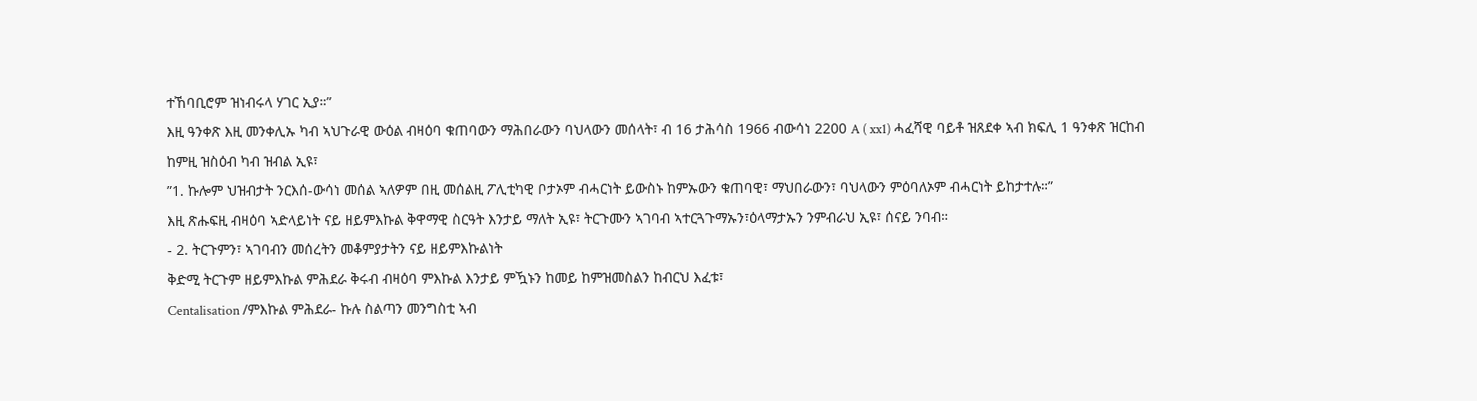ተኸባቢሮም ዝነብሩላ ሃገር ኢያ።”
እዚ ዓንቀጽ እዚ መንቀሊኡ ካብ ኣህጉራዊ ውዕል ብዛዕባ ቁጠባውን ማሕበራውን ባህላውን መሰላት፣ ብ 16 ታሕሳስ 1966 ብውሳነ 2200 A ( xx1) ሓፈሻዊ ባይቶ ዝጸደቀ ኣብ ክፍሊ 1 ዓንቀጽ ዝርከብ ከምዚ ዝስዕብ ካብ ዝብል ኢዩ፣
”1. ኩሎም ህዝብታት ንርእሰ-ውሳነ መሰል ኣለዎም በዚ መሰልዚ ፖሊቲካዊ ቦታኦም ብሓርነት ይውስኑ ከምኡውን ቁጠባዊ፣ ማህበራውን፣ ባህላውን ምዕባለኦም ብሓርነት ይከታተሉ።”
እዚ ጽሑፍዚ ብዛዕባ ኣድላይነት ናይ ዘይምእኩል ቅዋማዊ ስርዓት እንታይ ማለት ኢዩ፣ ትርጉሙን ኣገባብ ኣተርጓጉማኡን፣ዕላማታኡን ንምብራህ ኢዩ፣ ሰናይ ንባብ።
- 2. ትርጉምን፣ ኣገባብን መሰረትን መቆምያታትን ናይ ዘይምእኩልነት
ቅድሚ ትርጉም ዘይምእኩል ምሕደራ ቅሩብ ብዛዕባ ምእኩል እንታይ ምዃኑን ከመይ ከምዝመስልን ከብርህ እፈቱ፣
Centalisation /ምእኩል ምሕደራ- ኩሉ ስልጣን መንግስቲ ኣብ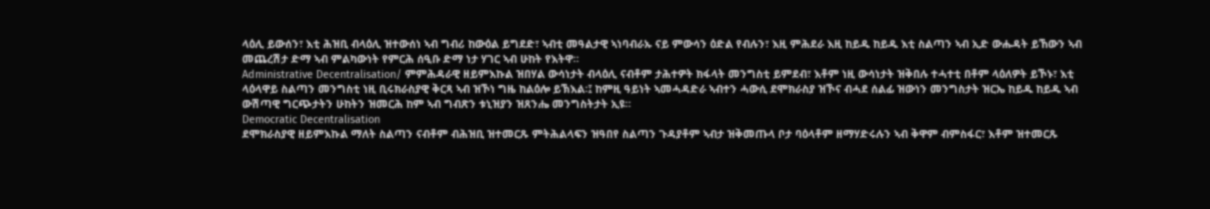ላዕሊ ይውሰን፣ እቲ ሕዝቢ ብላዕሊ ዝተውሰነ ኣብ ግብሪ ከውዕል ይግደድ፣ ኣብቲ መዓልታዊ ኣነባብራኡ ናይ ምውሳን ዕድል የብሉን፣ እዚ ምሕደራ እዚ ከይዱ ከይዱ እቲ ስልጣን ኣብ ኢድ ውሑዳት ይኸውን ኣብ መጨረሽታ ድማ ኣብ ምልካውነት የምርሕ ሰዒቡ ድማ ነታ ሃገር ኣብ ሁከት የእትዋ።
Administrative Decentralisation/ ምምሕዳራዊ ዘይምእኩል ዝበሃል ውሳነታት ብላዕሊ ናብቶም ታሕተዎት ክፋላት መንግስቲ ይምደብ፣ እቶም ነዚ ውሳነታት ዝቅበሉ ተሓተቲ በቶም ላዕለዎት ይኾኑ፣ እቲ ላዕላዋይ ስልጣን መንግስቲ ነዚ ቢሩክራስያዊ ቅርጻ ኣብ ዝኾነ ግዜ ከልዕሎ ይኽእል፡፤ ከምዚ ዓይነት ኣመሓዳድራ ኣብተን ሓውሲ ደሞክራስያ ዝኾና ብሓደ ሰልፊ ዝውነን መንግስታት ዝርኤ ከይዱ ከይዱ ኣብ ውሽጣዊ ግርጭታትን ሁከትን ዝመርሕ ከም ኣብ ግብጽን ቱኒዝያን ዝጸንሔ መንግስትታት ኢዩ።
Democratic Decentralisation
ደሞክራስያዊ ዘይምእኩል ማለት ስልጣን ናብቶም ብሕዝቢ ዝተመርጹ ምትሕልላፍን ዝዓበየ ስልጣን ጉዳያቶም ኣብታ ዝቅመጡላ ቦታ ባዕላቶም ዘማሃድሩሉን ኣብ ቅዋም ብምስፋር፣ እቶም ዝተመርጹ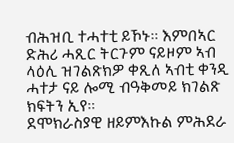ብሕዝቢ ተሓተቲ ይኾኑ። እምበኣር ድሕሪ ሓጺር ትርጉም ናይዞም ኣብ ላዕሊ ዝገልጽክዎ ቀጺለ ኣብቲ ቀንዲ ሓተታ ናይ ሎሚ ብዓቅመይ ክገልጽ ክፍትን ኢየ።
ደሞክራስያዊ ዘይምእኩል ምሕደራ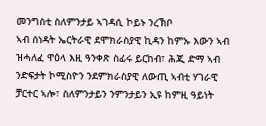መንግስቲ ስለምንታይ ኣገዳሲ ኮይኑ ንረኽቦ
ኣብ ሰነዳት ኤርትራዊ ደሞክራስያዊ ኪዳን ከምኡ እውን ኣብ ዝሓለፈ ዋዕላ እዚ ዓንቀጽ ስፊሩ ይርከብ፣ ሕጂ ድማ ኣብ ንድፍታት ኮሚስዮን ንደምክራስያዊ ለውጢ ኣብቲ ሃገራዊ ቻርተር ኣሎ፣ ስለምንታይን ንምንታይን ኢዩ ከምዚ ዓይነት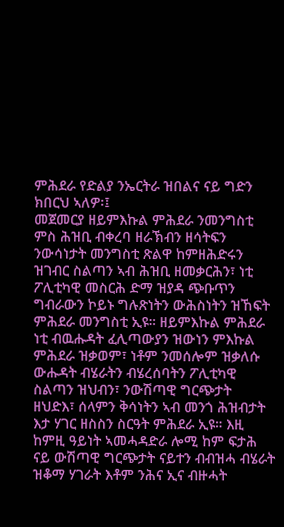ምሕደራ የድልያ ንኤርትራ ዝበልና ናይ ግድን ክበርህ ኣለዎ፡፤
መጀመርያ ዘይምእኩል ምሕደራ ንመንግስቲ ምስ ሕዝቢ ብቀረባ ዘራኽብን ዘሳትፍን ንውሳነታት መንግስቲ ጽልዋ ከምዘሕድሩን ዝገብር ስልጣን ኣብ ሕዝቢ ዘመቃርሕን፣ ነቲ ፖሊቲካዊ መስርሕ ድማ ዝያዳ ጭቡጥን ግብራውን ኮይኑ ግሉጽነትን ውሕስነትን ዝኸፍት ምሕደራ መንግስቲ ኢዩ። ዘይምእኩል ምሕደራ ነቲ ብዉሑዳት ፈሊጣውያን ዝውነን ምእኩል ምሕደራ ዝቃወም፣ ነቶም ንመሰሎም ዝቃለሱ ውሑዳት ብሄራትን ብሄረሰባትን ፖሊቲካዊ ስልጣን ዝህብን፣ ንውሽጣዊ ግርጭታት ዘህድእ፣ ሰላምን ቅሳነትን ኣብ መንጎ ሕዝብታት እታ ሃገር ዘስስን ስርዓት ምሕደራ ኢዩ። እዚ ከምዚ ዓይነት ኣመሓዳድራ ሎሚ ከም ፍታሕ ናይ ውሽጣዊ ግርጭታት ናይተን ብብዝሓ ብሄራት ዝቆማ ሃገራት እቶም ንሕና ኢና ብዙሓት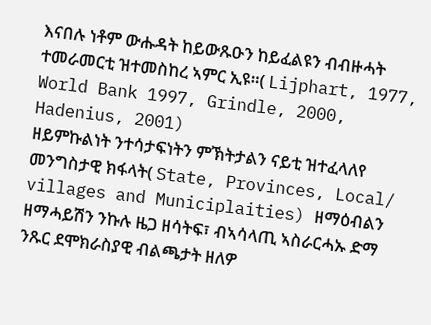እናበሉ ነቶም ውሑዳት ከይውጹዑን ከይፈልዩን ብብዙሓት ተመራመርቲ ዝተመስከረ ኣምር ኢዩ።( Lijphart, 1977, World Bank 1997, Grindle, 2000, Hadenius, 2001)
ዘይምኩልነት ንተሳታፍነትን ምኽትታልን ናይቲ ዝተፈላለየ መንግስታዊ ክፋላት( State, Provinces, Local/ villages and Municiplaities) ዘማዕብልን ዘማሓይሽን ንኩሉ ዜጋ ዘሳትፍ፣ ብኣሳላጢ ኣስራርሓኡ ድማ ንጹር ደሞክራስያዊ ብልጫታት ዘለዎ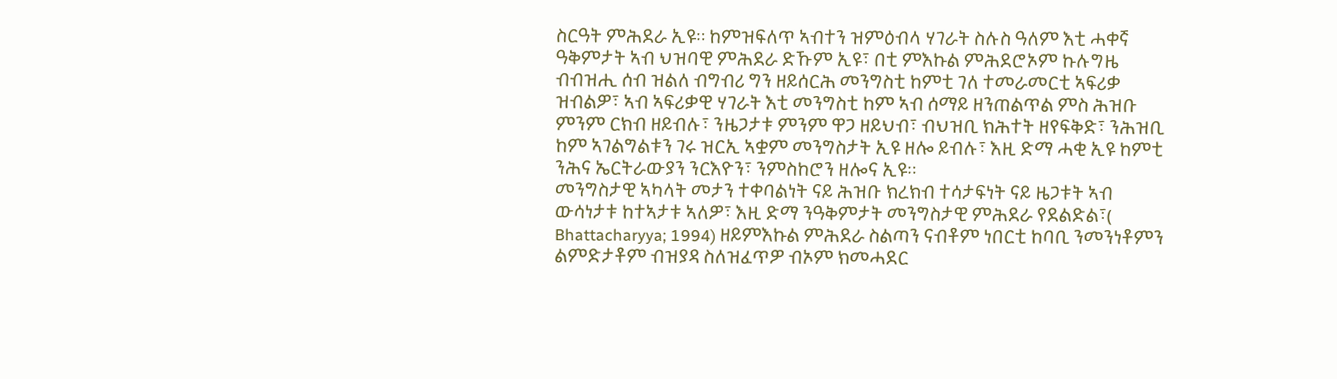ስርዓት ምሕደራ ኢዩ። ከምዝፍለጥ ኣብተን ዝምዕብላ ሃገራት ስሉስ ዓለም እቲ ሓቀኛ ዓቅምታት ኣብ ህዝባዊ ምሕደራ ድኹም ኢዩ፣ በቲ ምእኩል ምሕደሮኦም ኩሉግዜ ብብዝሒ ሰብ ዝልለ ብግብሪ ግን ዘይሰርሕ መንግስቲ ከምቲ ገለ ተመራመርቲ ኣፍሪቃ ዝብልዎ፣ ኣብ ኣፍሪቃዊ ሃገራት እቲ መንግስቲ ከም ኣብ ሰማይ ዘንጠልጥል ምስ ሕዝቡ ምንም ርክብ ዘይብሉ፣ ንዜጋታቱ ምንም ዋጋ ዘይህብ፣ ብህዝቢ ክሕተት ዘየፍቅድ፣ ንሕዝቢ ከም ኣገልግልቱን ገሩ ዝርኢ ኣቋም መንግስታት ኢዩ ዘሎ ይብሉ፣ እዚ ድማ ሓቂ ኢዩ ከምቲ ንሕና ኤርትራውያን ንርእዮን፣ ንምስከሮን ዘሎና ኢዩ።
መንግስታዊ ኣካላት መታን ተቀባልነት ናይ ሕዝቡ ክረክብ ተሳታፍነት ናይ ዜጋቱት ኣብ ውሳነታቱ ከተኣታቱ ኣለዎ፣ እዚ ድማ ንዓቅምታት መንግስታዊ ምሕደራ የደልድል፣( Bhattacharyya; 1994) ዘይምእኩል ምሕደራ ስልጣን ናብቶም ነበርቲ ከባቢ ንመንነቶምን ልምድታቶም ብዝያዳ ስለዝፈጥዎ ብኦም ክመሓደር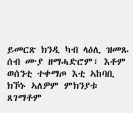ይመርጽ ክንዲ ካብ ላዕሊ ዝመጹ ሰብ ሙያ ዘማሓድሮም፣ እቶም ወሰንቲ ተቀማጦ እቲ ኣከባቢ ክኾኑ ኣለዎም ምክንያቱ ጸገማቶም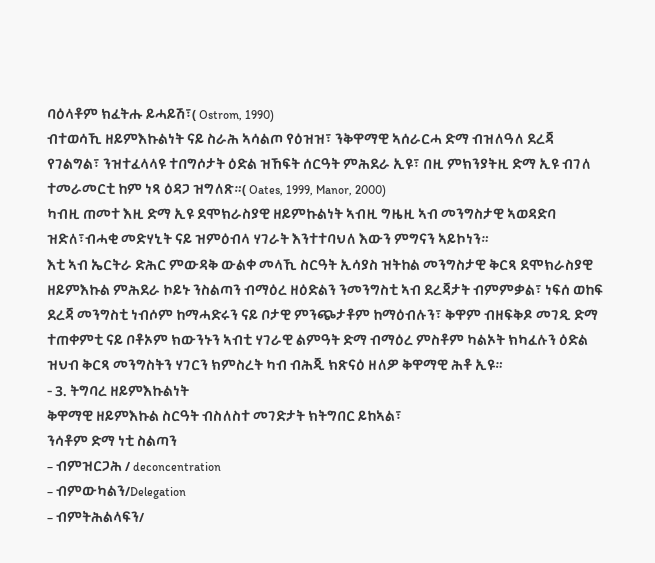ባዕላቶም ክፈትሑ ይሓይሽ፣( Ostrom, 1990)
ብተወሳኺ ዘይምእኩልነት ናይ ስራሕ ኣሳልጦ የዕዝዝ፣ ንቅዋማዊ ኣሰራርሓ ድማ ብዝለዓለ ደረጃ የገልግል፣ ንዝተፈላላዩ ተበግሶታት ዕድል ዝኸፍት ሰርዓት ምሕደራ ኢዩ፣ በዚ ምክንያትዚ ድማ ኢዩ ብገለ ተመራመርቲ ከም ነጻ ዕዳጋ ዝግለጽ።( Oates, 1999, Manor, 2000)
ካብዚ ጠመተ እዚ ድማ ኢዩ ደሞክራስያዊ ዘይምኩልነት ኣብዚ ግዜዚ ኣብ መንግስታዊ ኣወዳድባ ዝድለ፣ብሓቂ መድሃኒት ናይ ዝምዕብላ ሃገራት እንተተባህለ እውን ምግናን ኣይኮነን።
እቲ ኣብ ኤርትራ ድሕር ምውዳቅ ውልቀ መላኺ ስርዓት ኢሳያስ ዝትከል መንግስታዊ ቅርጻ ደሞክራስያዊ ዘይምእኩል ምሕደራ ኮይኑ ንስልጣን ብማዕረ ዘዕድልን ንመንግስቲ ኣብ ደረጃታት ብምምቃል፣ ነፍሰ ወከፍ ደረጃ መንግስቲ ነብሶም ከማሓድሩን ናይ ቦታዊ ምንጭታቶም ከማዕብሉን፣ ቅዋም ብዘፍቅዶ መገዲ ድማ ተጠቀምቲ ናይ ቦቶኦም ክውንኑን ኣብቲ ሃገራዊ ልምዓት ድማ ብማዕረ ምስቶም ካልኦት ክካፈሉን ዕድል ዝህብ ቅርጻ መንግስትን ሃገርን ክምስረት ካብ ብሕጂ ክጽናዕ ዘለዎ ቅዋማዊ ሕቶ ኢዩ።
- 3. ትግባረ ዘይምእኩልነት
ቅዋማዊ ዘይምእኩል ስርዓት ብስለስተ መገድታት ክትግበር ይከኣል፣
ንሳቶም ድማ ነቲ ስልጣን
– ብምዝርጋሕ / deconcentration
– ብምውካልን/Delegation
– ብምትሕልላፍን/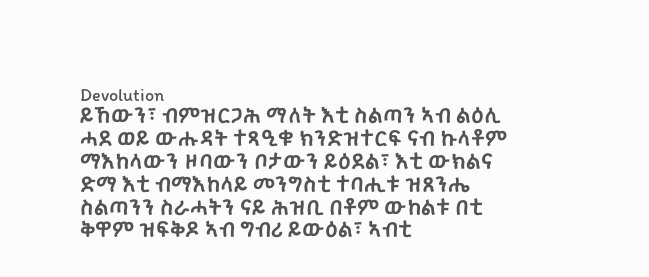Devolution
ይኸውን፣ ብምዝርጋሕ ማለት እቲ ስልጣን ኣብ ልዕሊ ሓደ ወይ ውሑዳት ተጻዒቁ ክንድዝተርፍ ናብ ኩላቶም ማእከላውን ዞባውን ቦታውን ይዕደል፣ እቲ ውክልና ድማ እቲ ብማእከላይ መንግስቲ ተባሒቱ ዝጸንሔ ስልጣንን ስራሓትን ናይ ሕዝቢ በቶም ውከልቱ በቲ ቅዋም ዝፍቅዶ ኣብ ግብሪ ይውዕል፣ ኣብቲ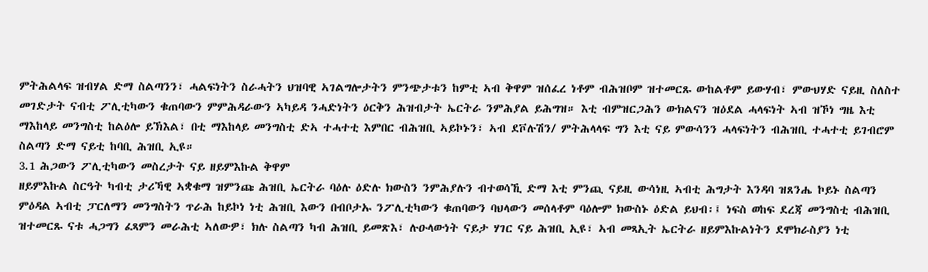ምትሕልላፍ ዝብሃል ድማ ስልጣንን፣ ሓልፍነትን ስራሓትን ህዝባዊ ኣገልግሎታትን ምንጭታቱን ከምቲ ኣብ ቅዋም ዝሰፈረ ነቶም ብሕዝቦም ዝተመርጹ ውከልቶም ይውሃብ፣ ምውህሃድ ናይዚ ስለስተ መገድታት ናብቲ ፖሊቲካውን ቁጠባውን ምምሕዳራውን ኣካይዳ ንሓድነትን ዕርቅን ሕዝብታት ኤርትራ ንምሕያል ይሕግዝ። እቲ ብምዝርጋሕን ውክልናን ዝዕደል ሓላፍነት ኣብ ዝኾነ ግዜ እቲ ማእከላይ መንግስቲ ከልዕሎ ይኽእል፣ በቲ ማእከላይ መንግስቲ ድኣ ተሓተቲ እምበር ብሕዝቢ ኣይኮኑን፣ ኣብ ደቮሉሽን/ ምትሕላላፍ ግን እቲ ናይ ምውሳንን ሓላፍነትን ብሕዝቢ ተሓተቲ ይገብሮም ስልጣን ድማ ናይቲ ከባቢ ሕዝቢ ኢዩ።
3.1 ሕጋውን ፖሊቲካውን መስረታት ናይ ዘይምእኩል ቅዋም
ዘይምእኩል ስርዓት ካብቲ ታሪኻዊ ኣቋቁማ ዝምንጩ ሕዝቢ ኤርትራ ባዕሉ ዕድሉ ክውስን ንምሕያሉን ብተወሳኺ ድማ እቲ ምንጪ ናይዚ ውሳነዚ ኣብቲ ሕግታት እንዳባ ዝጸንሔ ኮይኑ ስልጣን ምዕዳል ኣብቲ ፓርለማን መንግስትን ጥራሕ ከይኮነ ነቲ ሕዝቢ እውን በብቦታኡ ንፖሊቲካውን ቁጠባውን ባህላውን መሰላቶም ባዕሎም ክውስኑ ዕድል ይህብ፡፤ ነፍስ ወከፍ ደረጃ መንግስቲ ብሕዝቢ ዝተመርጹ ናቱ ሓጋግን ፈጻምን መራሕቲ ኣለውዎ፣ ክሉ ስልጣን ካብ ሕዝቢ ይመጽእ፣ ሉዑላውነት ናይታ ሃገር ናይ ሕዝቢ ኢዩ፣ ኣብ መጻኢት ኤርትራ ዘይምእኩልነትን ደሞክራስያን ነቲ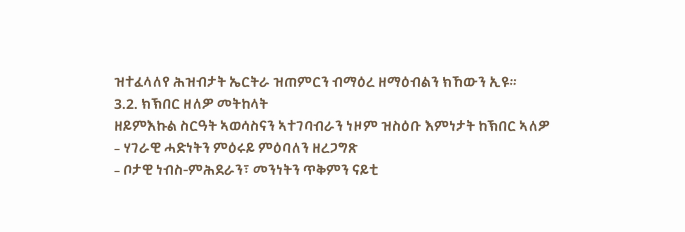ዝተፈላለየ ሕዝብታት ኤርትራ ዝጠምርን ብማዕረ ዘማዕብልን ክኸውን ኢዩ።
3.2. ክኽበር ዘለዎ መትከላት
ዘይምእኩል ስርዓት ኣወሳስናን ኣተገባብራን ነዞም ዝስዕቡ እምነታት ከኽበር ኣለዎ
– ሃገራዊ ሓድነትን ምዕሩይ ምዕባለን ዘረጋግጽ
– ቦታዊ ነብስ-ምሕደራን፣ መንነትን ጥቅምን ናይቲ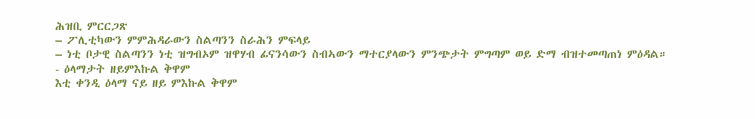ሕዝቢ ምርርጋጽ
– ፖሊቲካውን ምምሕዳራውን ስልጣንን ስራሕን ምፍላይ
– ነቲ ቦታዊ ስልጣንን ነቲ ዝግብኦም ዝዋሃብ ፊናንሳውን ስብኣውን ማተርያላውን ምንጭታት ምግጣም ወይ ድማ ብዝተመጣጠነ ምዕዳል።
- ዕላማታት ዘይምእኩል ቅዋም
እቲ ቀንዲ ዕላማ ናይ ዘይ ምእኩል ቅዋም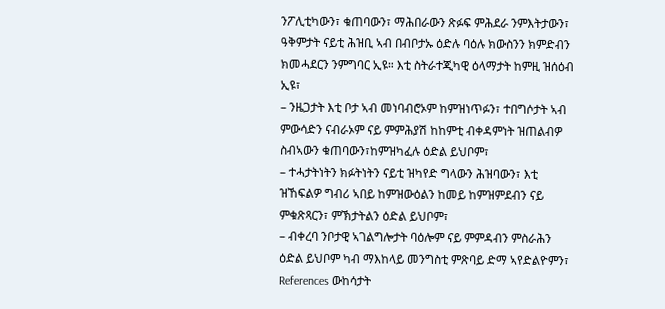ንፖሊቲካውን፣ ቁጠባውን፣ ማሕበራውን ጽፉፍ ምሕደራ ንምእትታውን፣ ዓቅምታት ናይቲ ሕዝቢ ኣብ በብቦታኡ ዕድሉ ባዕሉ ክውስንን ክምድብን ክመሓደርን ንምግባር ኢዩ። እቲ ስትራተጂካዊ ዕላማታት ከምዚ ዝሰዕብ ኢዩ፣
– ንዜጋታት እቲ ቦታ ኣብ መነባብሮኦም ከምዝነጥፉን፣ ተበግሶታት ኣብ ምውሳድን ናብራኦም ናይ ምምሕያሽ ከከምቲ ብቀዳምነት ዝጠልብዎ ስብኣውን ቁጠባውን፣ከምዝካፈሉ ዕድል ይህቦም፣
– ተሓታትነትን ክፉትነትን ናይቲ ዝካየድ ግላውን ሕዝባውን፣ እቲ ዝኸፍልዎ ግብሪ ኣበይ ከምዝውዕልን ከመይ ከምዝምደብን ናይ ምቁጽጻርን፣ ምኽታትልን ዕድል ይህቦም፣
– ብቀረባ ንቦታዊ ኣገልግሎታት ባዕሎም ናይ ምምዳብን ምስራሕን ዕድል ይህቦም ካብ ማእከላይ መንግስቲ ምጽባይ ድማ ኣየድልዮምን፣
References ውከሳታት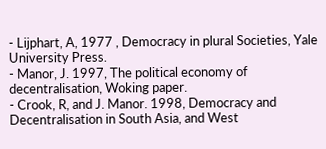- Lijphart, A, 1977 , Democracy in plural Societies, Yale University Press.
- Manor, J. 1997, The political economy of decentralisation, Woking paper.
- Crook, R, and J. Manor. 1998, Democracy and Decentralisation in South Asia, and West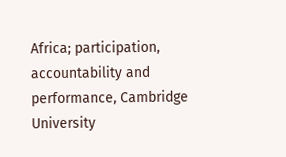Africa; participation, accountability and performance, Cambridge University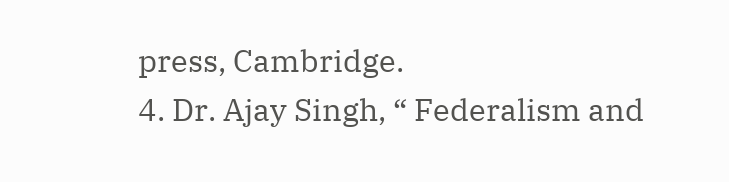press, Cambridge.
4. Dr. Ajay Singh, “ Federalism and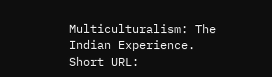Multiculturalism: The Indian Experience.
Short URL: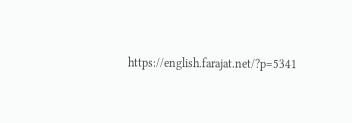https://english.farajat.net/?p=5341